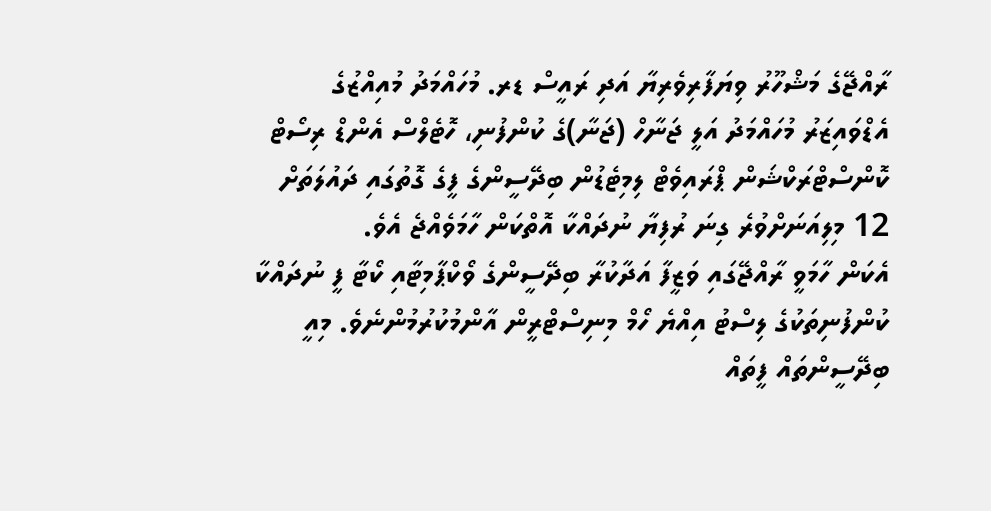ރާއްޖޭގެ މަޝްހޫރު ވިޔަފާރިވެރިޔާ އަދި ރައީސް ޑރ. މުހައްމަދު މުއިއްޒުގެ އެޑްވައިޒަރު މުހައްމަދު އަލީ ޖަނާހް (ޖަނާ)ގެ ކުންފުނި، ހޮޓެލްސް އެންޑް ރިސޯޓް ކޮންސްޓްރަކްޝަން ޕްރައިވެޓް ލިމިޓެޑުން ބިދޭސީންގެ ފީގެ ގޮތުގައި ދައުލަތަށް 12 މިލިއަނަށްވުރެ ގިނަ ރުފިޔާ ނުދައްކާ އޮތްކަން ހާމަވެއްޖެ އެވެ.
އެކަން ހާމަވީ ރާއްޖޭގައި ވަޒީފާ އަދާކުރާ ބިދޭސީންގެ ވޯކްޕާމިޓާއި ކޯޓާ ފީ ނުދައްކާ ކުންފުނިތަކުގެ ލިސްޓު އިއްޔެ ހޯމް މިނިސްޓްރީން އާންމުކުރުމުންނެވެ. މިއީ ބިދޭސީންތައް ފީތައް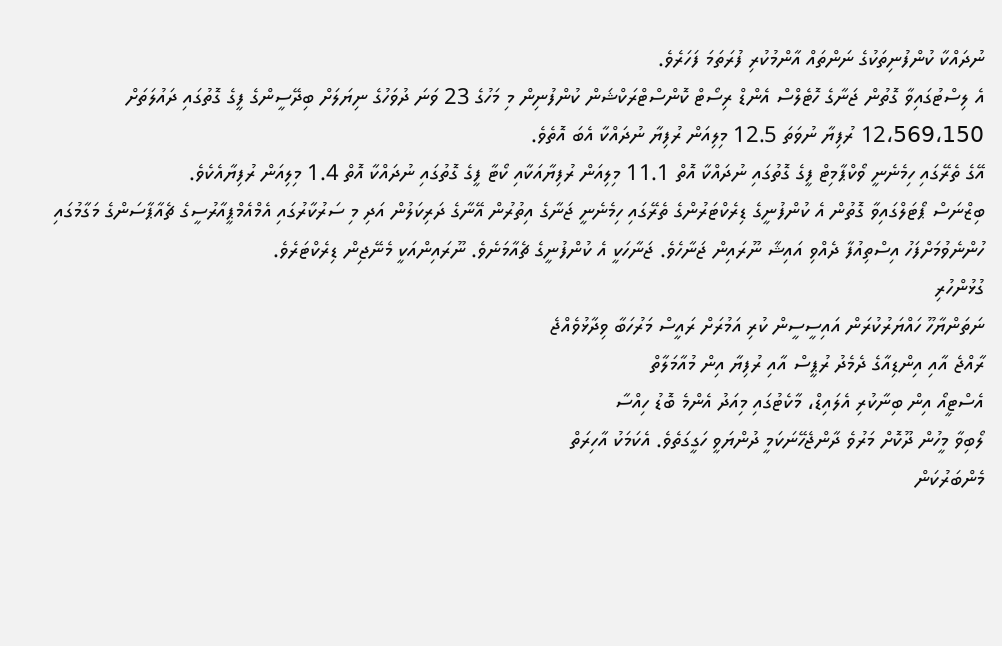ނުދައްކާ ކުންފުނިތަކުގެ ނަންތައް އާންމުކުރި ފުރަތަމަ ފަހަރެވެ.
އެ ލިސްޓުގައިވާ ގޮތުން ޖަނާގެ ހޮޓެލްސް އެންޑް ރިސޯޓް ކޮންސްޓްރަކްޝަން ކުންފުނިން މި މަހުގެ 23 ވަނަ ދުވަހުގެ ނިޔަލަށް ބިދޭސީންގެ ފީގެ ގޮތުގައި ދައުލަތަށް 12،569،150 ރުފިޔާ ނުވަތަ 12.5 މިލިއަން ރުފިޔާ ނުދައްކާ އެބަ އޮތެވެ.
އޭގެ ތެރޭގައި ހިމެނެނީ ވޯކްޕާމިޓް ފީގެ ގޮތުގައި ނުދައްކާ އޮތް 11.1 މިލިއަން ރުފިޔާއަކާއި ކޯޓާ ފީގެ ގޮތުގައި ނުދައްކާ އޮތް 1.4 މިލިއަން ރުފިޔާއެކެވެ.
ބިޒްނަސް ޕޯޓަލްގައިވާ ގޮތުން އެ ކުންފުނީގެ ޑިރެކްޓަރުންގެ ތެރޭގައި ހިމެނެނީ ޖަނާގެ އިތުރުން އޭނާގެ ދަރިކަލުން އަދި މި ސަރުކާރުގައި އެމްއެމްޕީއާރުސީގެ ޗެއާޕާސަންގެ މަގާމުގައި ހުންނެވުމަށްފަހު އިސްތިއުފާ ދެއްވި އައިޝާ ނޫރައިން ޖަނާހެވެ. ޖަނާހަކީ އެ ކުންފުނީގެ ޗެއާމަނެވެ. ނޫރައިންއަކީ މެނޭޖިން ޑިރެކްޓަރެވެ.
ގުޅުންހުރި
ނަތަންޔާހޫ ހައްޔަރުކުރަން އައިސީސީން ކުރި އަމުރަށް ރައީސް މަރުހަބާ ވިދާޅުވެއްޖެ
ރާއްޖެ އާއި އިންޑިއާގެ ދެމެދު ރުޕީސް އާއި ރުފިޔާ އިން މުއާމަލާތް
އެސްޓީއޯ އިން ބިނާކުރި އެލައިޑް، މާކެޓުގައި މިއަދު އެންމެ ބޮޑު ހިއްސާ
ލޯބިވާ މީހުން ދޫކޮށް މަރުވެ ދާންޖެހޭނަކަމީ ދުންޔަވީ ހަގީގަތެވެ. އެކަމަކު އާހިރަތް
މެންބަރުކަން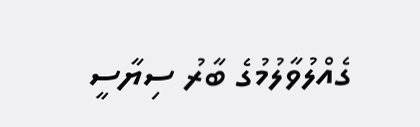ގެއްލުވާލުމުގެ ބާރު ސިޔާސީ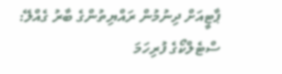ޕާޓީއަށް ދިނުމުން ރައްޔިތުންގެ ބާރު ގެއްލޭ:
ސްޓެލްކޯގެ ފުރިހަމަ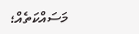މަސައްކަތެއް؛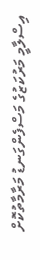އިސްލާމީ މަރުކަޒުގެ މަސްފެންގަނޑު މަރާމާތުކޮށް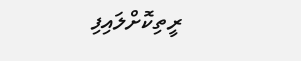ރީތިކޮށްލައިފި